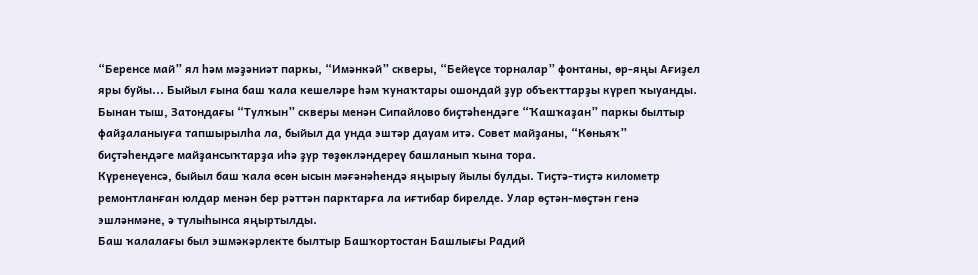“Беренсе май” ял һәм мәҙәниәт паркы, “Имәнкәй” скверы, “Бейеүсе торналар” фонтаны, өр-яңы Ағиҙел яры буйы... Быйыл ғына баш ҡала кешеләре һәм ҡунаҡтары ошондай ҙур объекттарҙы күреп ҡыуанды. Бынан тыш, Затондағы “Тулҡын” скверы менән Сипайлово биҫтәһендәге “Ҡашҡаҙан” паркы былтыр файҙаланыуға тапшырылһа ла, быйыл да унда эштәр дауам итә. Совет майҙаны, “Көньяҡ” биҫтәһендәге майҙансыҡтарҙа иһә ҙур төҙөкләндереү башланып ҡына тора.
Күренеүенсә, быйыл баш ҡала өсөн ысын мәғәнәһендә яңырыу йылы булды. Тиҫтә-тиҫтә километр ремонтланған юлдар менән бер рәттән парктарға ла иғтибар бирелде. Улар өҫтән-мөҫтән генә эшләнмәне, ә тулыһынса яңыртылды.
Баш ҡалалағы был эшмәкәрлекте былтыр Башҡортостан Башлығы Радий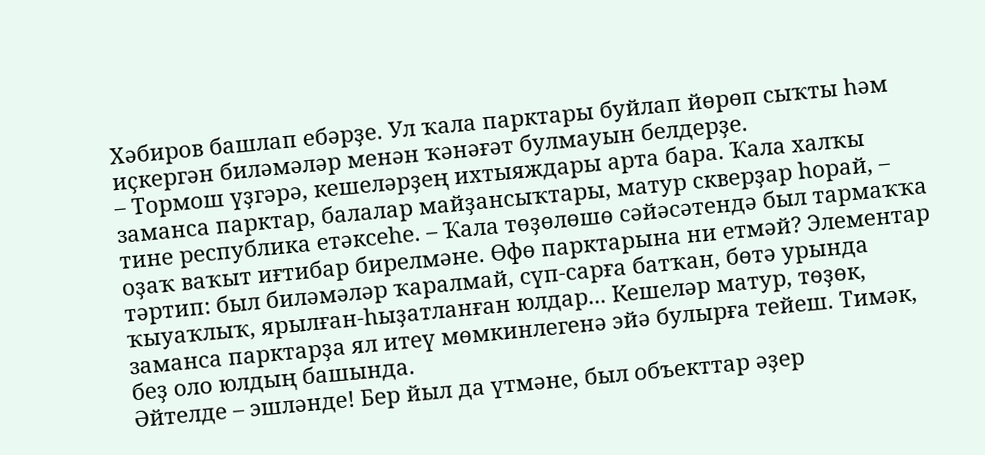Хәбиров башлап ебәрҙе. Ул ҡала парктары буйлап йөрөп сыҡты һәм иҫкергән биләмәләр менән ҡәнәғәт булмауын белдерҙе.
– Тормош үҙгәрә, кешеләрҙең ихтыяждары арта бара. Ҡала халҡы заманса парктар, балалар майҙансыҡтары, матур скверҙар һорай, – тине республика етәксеһе. – Ҡала төҙөлөшө сәйәсәтендә был тармаҡҡа оҙаҡ ваҡыт иғтибар бирелмәне. Өфө парктарына ни етмәй? Элементар тәртип: был биләмәләр ҡаралмай, сүп-сарға батҡан, бөтә урында ҡыуаҡлыҡ, ярылған-һыҙатланған юлдар... Кешеләр матур, төҙөк, заманса парктарҙа ял итеү мөмкинлегенә эйә булырға тейеш. Тимәк, беҙ оло юлдың башында.
Әйтелде – эшләнде! Бер йыл да үтмәне, был объекттар әҙер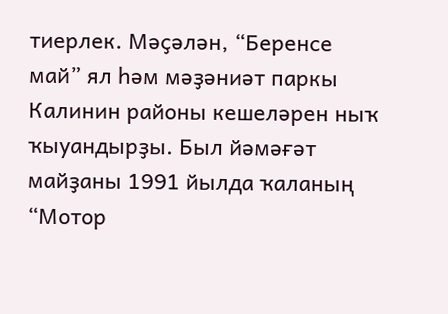тиерлек. Мәҫәлән, “Беренсе май” ял һәм мәҙәниәт паркы Калинин районы кешеләрен ныҡ ҡыуандырҙы. Был йәмәғәт майҙаны 1991 йылда ҡаланың “Мотор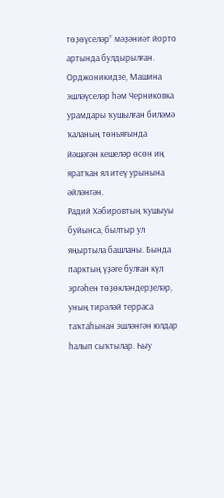төҙөүселәр” мәҙәниәт йорто артында булдырылған. Орджоникидзе, Машина эшләүселәр һәм Черниковка урамдары ҡушылған биләмә ҡаланың төньяғында йәшәгән кешеләр өсөн иң яратҡан ял итеү урынына әйләнгән.
Радий Хәбировтың ҡушыуы буйынса, былтыр ул яңыртыла башланы. Бында парктың үҙәге булған күл эргәһен төҙөкләндерҙеләр, уның тирәләй терраса таҡтаһынан эшләнгән юлдар һалып сыҡтылар. Һыу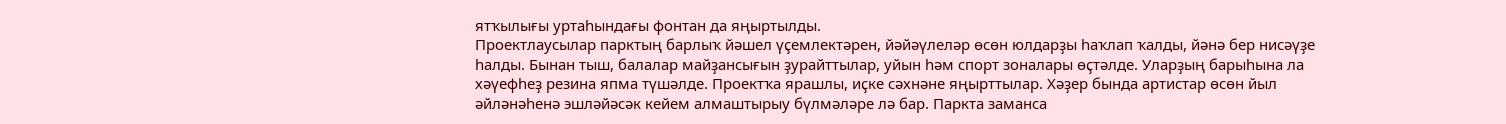ятҡылығы уртаһындағы фонтан да яңыртылды.
Проектлаусылар парктың барлыҡ йәшел үҫемлектәрен, йәйәүлеләр өсөн юлдарҙы һаҡлап ҡалды, йәнә бер нисәүҙе һалды. Бынан тыш, балалар майҙансығын ҙурайттылар, уйын һәм спорт зоналары өҫтәлде. Уларҙың барыһына ла хәүефһеҙ резина япма түшәлде. Проектҡа ярашлы, иҫке сәхнәне яңырттылар. Хәҙер бында артистар өсөн йыл әйләнәһенә эшләйәсәк кейем алмаштырыу бүлмәләре лә бар. Паркта заманса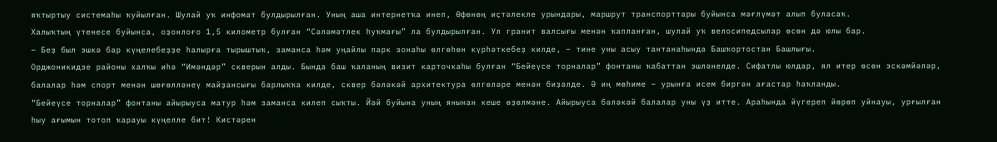яҡтыртыу системаһы ҡуйылған. Шулай уҡ инфомат булдырылған. Уның аша интернетҡа инеп, Өфөнөң иҫтәлекле урындары, маршрут транспорттары буйынса мәғлүмәт алып буласаҡ.
Халыҡтың үтенесе буйынса, оҙонлоғо 1,5 километр булған “Сәләмәтлек һуҡмағы” ла булдырылған. Ул гранит валсығы менән ҡапланған, шулай уҡ велосипедсылар өсөн дә юлы бар.
– Беҙ был эшкә бар күңелебеҙҙе һалырға тырыштыҡ, заманса һәм уңайлы парк зонаһы өлгөһөн күрһәткебеҙ килде, – тине уны асыу тантанаһында Башҡортостан Башлығы.
Орджоникидзе районы халҡы иһә “Имәндәр” скверын алды. Бында баш ҡаланың визит карточкаһы булған “Бейеүсе торналар” фонтаны ҡабаттан эшләнелде. Сифатлы юлдар, ял итер өсөн эскәмйәләр, балалар һәм спорт менән шөғөлләнеү майҙансығы барлыҡҡа килде, сквер бәләкәй архитектура өлгөләре менән биҙәлде. Ә иң мөһиме – урынға исем биргән ағастар һаҡланды.
“Бейеүсе торналар” фонтаны айырыуса матур һәм заманса килеп сыҡты. Йәй буйына уның янынан кеше өҙөлмәне. Айырыуса бәләкәй балалар уны үҙ итте. Араһында йүгереп йөрөп уйнауы, урғылған һыу ағымын тотоп ҡарауы күңелле бит! Кистәрен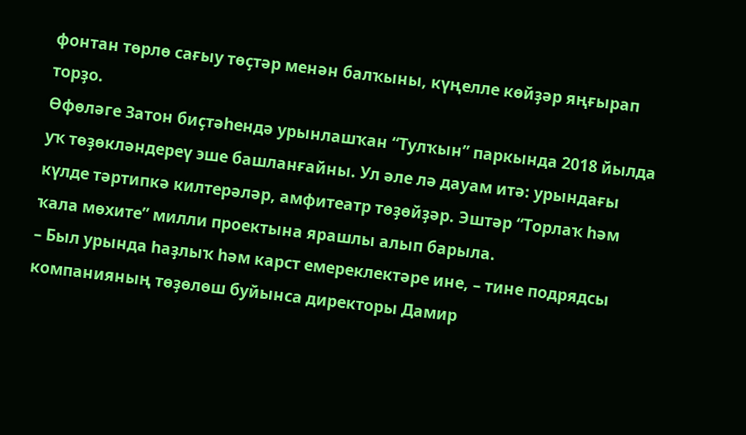фонтан төрлө сағыу төҫтәр менән балҡыны, күңелле көйҙәр яңғырап торҙо.
Өфөләге Затон биҫтәһендә урынлашҡан “Тулҡын” паркында 2018 йылда уҡ төҙөкләндереү эше башланғайны. Ул әле лә дауам итә: урындағы күлде тәртипкә килтерәләр, амфитеатр төҙөйҙәр. Эштәр “Торлаҡ һәм ҡала мөхите” милли проектына ярашлы алып барыла.
– Был урында һаҙлыҡ һәм карст емереклектәре ине, – тине подрядсы компанияның төҙөлөш буйынса директоры Дамир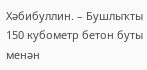Хәбибуллин. – Бушлыҡты 150 кубометр бетон буты менән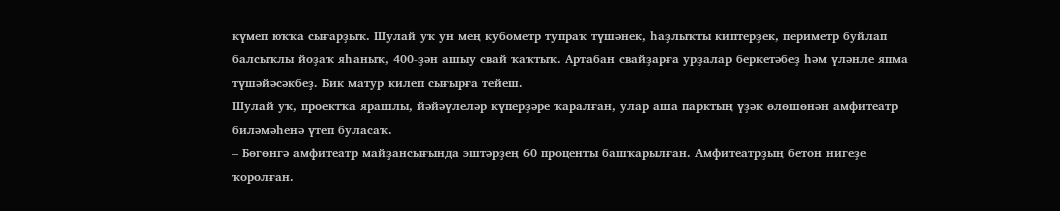күмеп юҡҡа сығарҙыҡ. Шулай уҡ ун мең кубометр тупраҡ түшәнек, һаҙлыҡты киптерҙек, периметр буйлап балсыҡлы йоҙаҡ яһаныҡ, 400-ҙән ашыу свай ҡаҡтыҡ. Артабан свайҙарға урҙалар беркетәбеҙ һәм үләнле япма түшәйәсәкбеҙ. Бик матур килеп сығырға тейеш.
Шулай уҡ, проектҡа ярашлы, йәйәүлеләр күперҙәре ҡаралған, улар аша парктың үҙәк өлөшөнән амфитеатр биләмәһенә үтеп буласаҡ.
– Бөгөнгә амфитеатр майҙансығында эштәрҙең 60 проценты башҡарылған. Амфитеатрҙың бетон нигеҙе ҡоролған.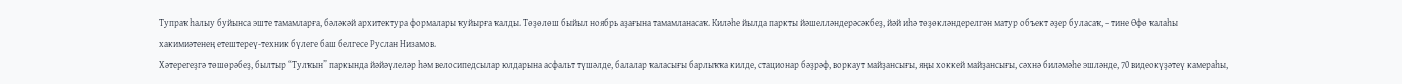Тупраҡ һалыу буйынса эште тамамларға, бәләкәй архитектура формалары ҡуйырға ҡалды. Төҙөлөш быйыл ноябрь аҙағына тамамланасаҡ. Киләһе йылда паркты йәшелләндерәсәкбеҙ, йәй иһә төҙөкләндерелгән матур объект әҙер буласаҡ, – тине Өфө ҡалаһы хакимиәтенең етештереү-техник бүлеге баш белгесе Руслан Низамов.
Хәтерегеҙгә төшөрәбеҙ, былтыр “Тулҡын” паркында йәйәүлеләр һәм велосипедсылар юлдарына асфальт түшәлде, балалар ҡаласығы барлыҡҡа килде, стационар бәҙрәф, воркаут майҙансығы, яңы хоккей майҙансығы, сәхнә биләмәһе эшләнде, 70 видеокүҙәтеү камераһы,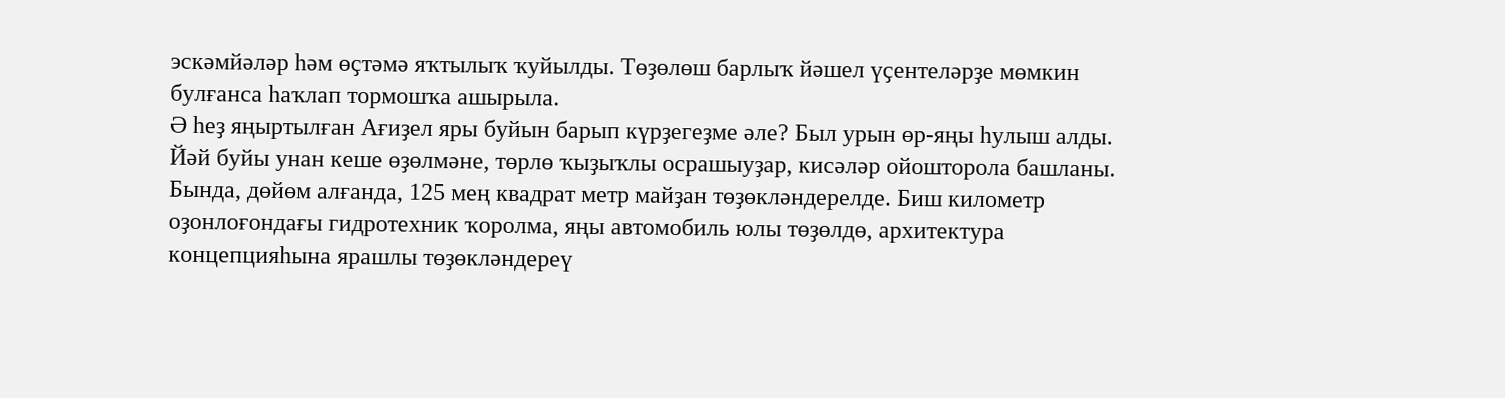эскәмйәләр һәм өҫтәмә яҡтылыҡ ҡуйылды. Төҙөлөш барлыҡ йәшел үҫентеләрҙе мөмкин булғанса һаҡлап тормошҡа ашырыла.
Ә һеҙ яңыртылған Ағиҙел яры буйын барып күрҙегеҙме әле? Был урын өр-яңы һулыш алды. Йәй буйы унан кеше өҙөлмәне, төрлө ҡыҙыҡлы осрашыуҙар, кисәләр ойошторола башланы.
Бында, дөйөм алғанда, 125 мең квадрат метр майҙан төҙөкләндерелде. Биш километр оҙонлоғондағы гидротехник ҡоролма, яңы автомобиль юлы төҙөлдө, архитектура концепцияһына ярашлы төҙөкләндереү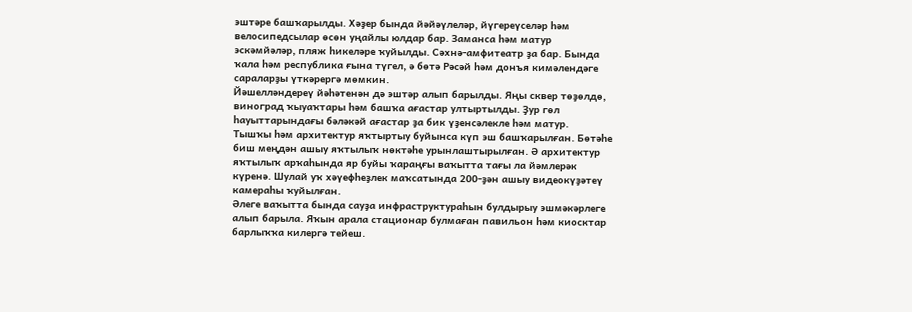эштәре башҡарылды. Хәҙер бында йәйәүлеләр, йүгереүселәр һәм велосипедсылар өсөн уңайлы юлдар бар. Заманса һәм матур эскәмйәләр, пляж һикеләре ҡуйылды. Сәхнә-амфитеатр ҙа бар. Бында ҡала һәм республика ғына түгел, ә бөтә Рәсәй һәм донъя кимәлендәге сараларҙы үткәрергә мөмкин.
Йәшелләндереү йәһәтенән дә эштәр алып барылды. Яңы сквер төҙөлдө, виноград ҡыуаҡтары һәм башҡа ағастар ултыртылды. Ҙур гөл һауыттарындағы бәләкәй ағастар ҙа бик үҙенсәлекле һәм матур.
Тышҡы һәм архитектур яҡтыртыу буйынса күп эш башҡарылған. Бөтәһе биш меңдән ашыу яҡтылыҡ нөктәһе урынлаштырылған. Ә архитектур яҡтылыҡ арҡаһында яр буйы ҡараңғы ваҡытта тағы ла йәмлерәк күренә. Шулай уҡ хәүефһеҙлек маҡсатында 200-ҙән ашыу видеокүҙәтеү камераһы ҡуйылған.
Әлеге ваҡытта бында сауҙа инфраструктураһын булдырыу эшмәкәрлеге алып барыла. Яҡын арала стационар булмаған павильон һәм киосктар барлыҡҡа килергә тейеш.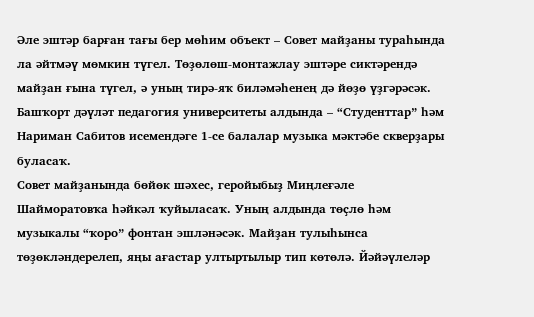Әле эштәр барған тағы бер мөһим объект – Совет майҙаны тураһында ла әйтмәү мөмкин түгел. Төҙөлөш-монтажлау эштәре сиктәрендә майҙан ғына түгел, ә уның тирә-яҡ биләмәһенең дә йөҙө үҙгәрәсәк. Башҡорт дәүләт педагогия университеты алдында – “Студенттар” һәм Нариман Сабитов исемендәге 1-се балалар музыка мәктәбе скверҙары буласаҡ.
Совет майҙанында бөйөк шәхес, геройыбыҙ Миңлеғәле Шайморатовҡа һәйкәл ҡуйыласаҡ. Уның алдында төҫлө һәм музыкалы “ҡоро” фонтан эшләнәсәк. Майҙан тулыһынса төҙөкләндерелеп, яңы ағастар ултыртылыр тип көтөлә. Йәйәүлеләр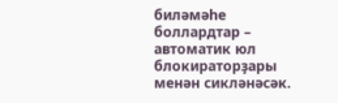биләмәһе боллардтар – автоматик юл блокираторҙары менән сикләнәсәк.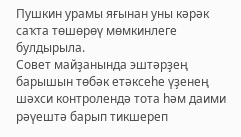Пушкин урамы яғынан уны кәрәк саҡта төшөрөү мөмкинлеге булдырыла.
Совет майҙанында эштәрҙең барышын төбәк етәксеһе үҙенең шәхси контролендә тота һәм даими рәүештә барып тикшереп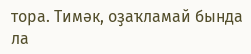тора. Тимәк, оҙаҡламай бында ла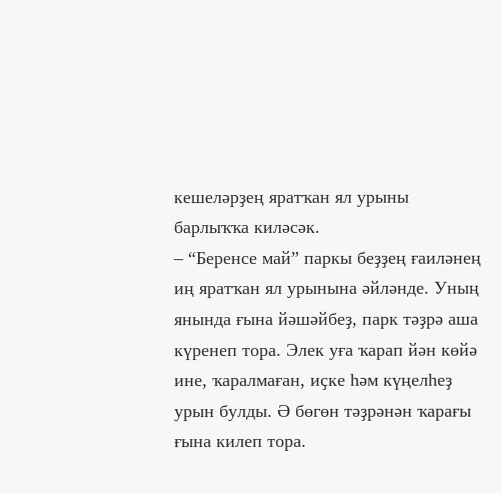кешеләрҙең яратҡан ял урыны барлыҡҡа киләсәк.
– “Беренсе май” паркы беҙҙең ғаиләнең иң яратҡан ял урынына әйләнде. Уның янында ғына йәшәйбеҙ, парк тәҙрә аша күренеп тора. Элек уға ҡарап йән көйә ине, ҡаралмаған, иҫке һәм күңелһеҙ урын булды. Ә бөгөн тәҙрәнән ҡарағы ғына килеп тора.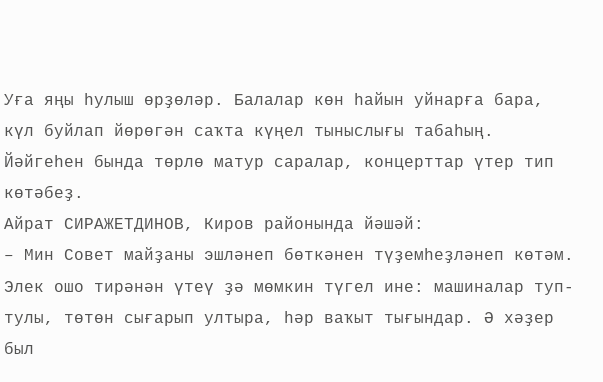Уға яңы һулыш өрҙөләр. Балалар көн һайын уйнарға бара, күл буйлап йөрөгән саҡта күңел тыныслығы табаһың. Йәйгеһен бында төрлө матур саралар, концерттар үтер тип көтәбеҙ.
Айрат СИРАЖЕТДИНОВ, Киров районында йәшәй:
– Мин Совет майҙаны эшләнеп бөткәнен түҙемһеҙләнеп көтәм. Элек ошо тирәнән үтеү ҙә мөмкин түгел ине: машиналар туп-тулы, төтөн сығарып ултыра, һәр ваҡыт тығындар. Ә хәҙер был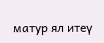матур ял итеү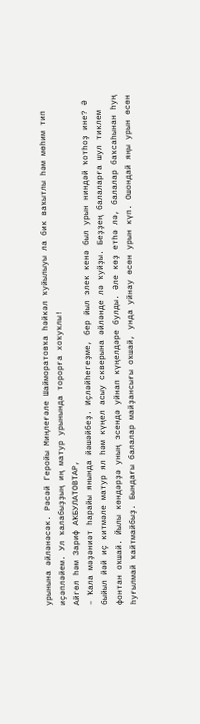урынына әйләнәсәк. Рәсәй Геройы Миңлеғәле Шайморатовҡа һәйкәл ҡуйылыуы ла бик ваҡытлы һәм мөһим тип иҫәпләйем. Ул ҡалабыҙҙың иң матур урынында торорға хоҡуҡлы!
Айгөл һәм Зариф АҠБУЛАТОВТАР,
– Ҡала мәҙәниәт һарайы янында йәшәйбеҙ. Иҫләйһегеҙме, бер йыл элек кенә был урын ниндәй ҡотһоҙ ине? Ә быйыл йәй иҫ китмәле матур ял һәм күңел асыу скверына әйләнде лә ҡуйҙы. Беҙҙең балаларға шул тиклем фонтан оҡшай. Йылы көндәрҙә уның эсендә уйнап күңелдәре булды. Әле көҙ етһә лә, балалар баҡсаһынан һуң һуғылмай ҡайтмайбыҙ. Бындағы балалар майҙансығы оҡшай, унда уйнау өсөн урын күп. Ошондай яңы урын өсөн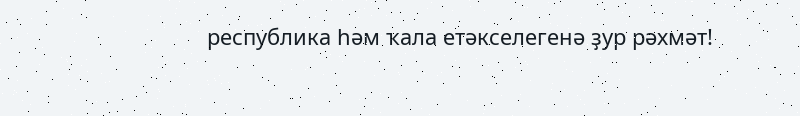республика һәм ҡала етәкселегенә ҙур рәхмәт!